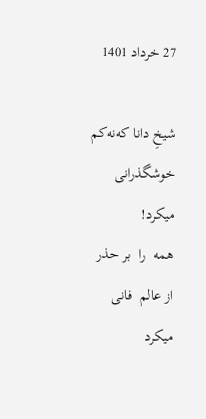27 خرداد 1401

شیخِ دانا که‌نه‌کم خوشگذرانی میکرد!
همه  را  بر حذر  از عالم  فانی  میکرد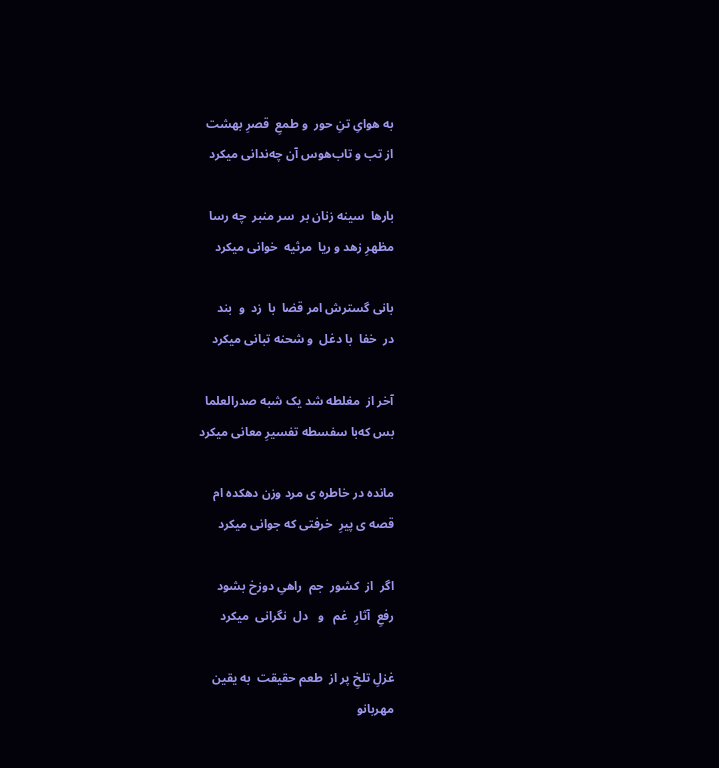به هوایِ تنِ حور  و طمعِ  قصرِ بهشت
از تب و تاب‌هوس آن چه‌ندانی میکرد

بارها  سینه زنان بر  سر منبر  چه رسا
مظهرِ زهد و ریا  مرثیه  خوانی میکرد

بانی گسترش امر قضا  با  زد  و  بند
در  خفا  با دغل  و شحنه تبانی میکرد

آخر از  مغلطه شد یک‌ شبه صدرالعلما
بس که‌با سفسطه تفسیرِ معانی میکرد

مانده در خاطره ی مرد وزن دهکده ام
قصه ی پیرِ  خرفتی که جوانی میکرد

اگر  از  کشور  جم  راهیِ دوزخ بشود
رفعِ  آثارِ  غم‌   و   دل  نگرانی  میکرد

غزلِ تلخِ پر از  طعم حقیقت  به یقین
مهربانو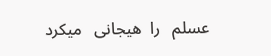عسلم   را  هیجانی   میکرد